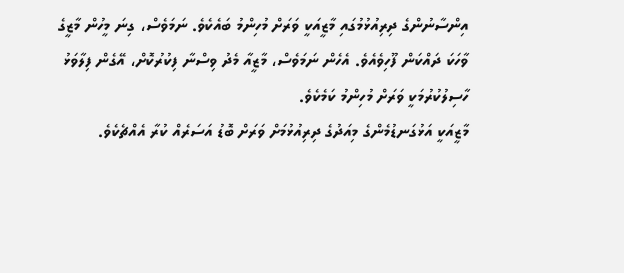އިންސާނުންގެ ދިރިއުޅުމުގައި މާޒީއަކީ ވަރަށް މުހިންމު ބައެކެވެ. ނަމަވެސް، ގިނަ މީހުން މާޒީގެ ވާހަކަ ދައްކަން ފޫހިވެއެވެ. އެހެން ނަމަވެސް، މާޒީއާ މެދު ވިސްނާ ފިކުރުކޮށް، އޭގެން ފިލާވަޅު ހާސިލުކުރުމަކީ ވަރަށް މުހިންމު ކަމެކެވެ.
މާޒީއަކީ އަޅުގަނޑުމެންގެ މިއަދުގެ ދިރިއުޅުމަށް ވަރަށް ބޮޑު އަސަރެއް ކުރާ އެއްޗެކެވެ.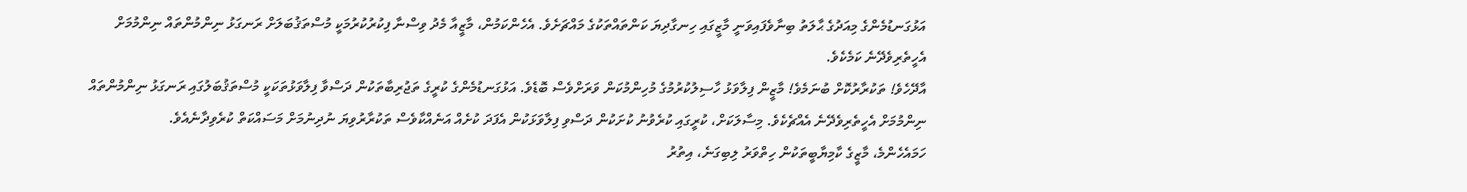އަޅުގަނޑުމެންގެ މިއަދުގެ ޙާލަތު ބިނާވެފައިވަނީ މާޒީގައި ހިނގާދިޔަ ކަންތައްތަކުގެ މައްޗަށެވެ. އެހެންކަމުން، މާޒީއާ މެދު ވިސްނާ ފިކުރުކުރުމަކީ މުސްތަޤުބަލަށް ރަނގަޅު ނިންމުންތައް ނިންމުމަށް އެހީތެރިވެދޭނެ ކަމެކެވެ.
އާދޭހެވެ! ތަކުރާރުކޮށް ބުނަމެވެ! މާޒީން ފިލާވަޅު ހާސިލުކުރުމުގެ މުހިންމުކަން ވަރަށްވެސް ބޮޑެވެ. އަޅުގަނޑުމެންގެ ކުރީގެ ތަޖުރިބާތަކުން ދަސްވާ ފިލާވަޅުތަކަކީ މުސްތަޤުބަލުގައި ރަނގަޅު ނިންމުންތައް ނިންމުމަށް އެހީތެރިވެދޭނެ އެއްޗެކެވެ. މިސާލަކަށް، ކުރީގައި ކުރެވުނު ކުށަކުން ދަސްވި ފިލާވަޅަކުން އެފަދަ ކުށެއް އަނެއްކާވެސް ތަކުރާރުވިޔަ ނުދިނުމަށް މަސައްކަތް ކުރެވިދާނެއެވެ.
ހަމައެހެންމެ، މާޒީގެ ކާމިޔާބީތަކުން ހިތްވަރު ލިބިގަނެ، އިތުރު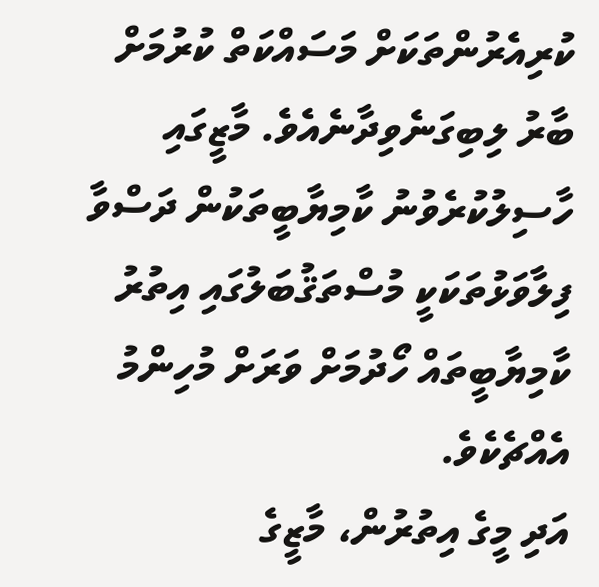ކުރިއެރުންތަކަށް މަސައްކަތް ކުރުމަށް ބާރު ލިބިގަނެވިދާނެއެވެ. މާޒީގައި ހާސިލުކުރެވުނު ކާމިޔާބީތަކުން ދަސްވާ ފިލާވަޅުތަކަކީ މުސްތަޤުބަލުގައި އިތުރު ކާމިޔާބީތައް ހޯދުމަށް ވަރަށް މުހިންމު އެއްޗެކެވެ.
އަދި މީގެ އިތުރުން، މާޒީގެ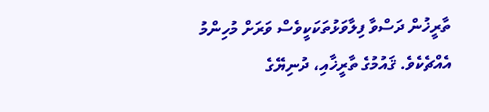ތާރީޚުން ދަސްވާ ފިލާވަޅުތަކަކީވެސް ވަރަށް މުހިންމު އެއްޗެކެވެ. ޤައުމުގެ ތާރީޚާއި، ދުނިޔޭގެ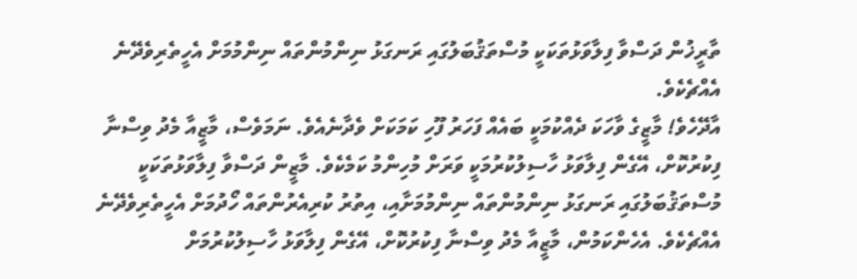ތާރީޚުން ދަސްވާ ފިލާވަޅުތަކަކީ މުސްތަޤުބަލުގައި ރަނގަޅު ނިންމުންތައް ނިންމުމަށް އެހީތެރިވެދޭނެ އެއްޗެކެވެ.
އާދޭހެވެ! މާޒީގެ ވާހަކަ ދެއްކުމަކީ ބައެއް ފަހަރު ފޫހި ކަމަކަށް ވެދާނެއެވެ. ނަމަވެސް، މާޒީއާ މެދު ވިސްނާ ފިކުރުކޮށް، އޭގެން ފިލާވަޅު ހާސިލުކުރުމަކީ ވަރަށް މުހިންމު ކަމެކެވެ. މާޒީން ދަސްވާ ފިލާވަޅުތަކަކީ މުސްތަޤުބަލުގައި ރަނގަޅު ނިންމުންތައް ނިންމުމަށާއި، އިތުރު ކުރިއެރުންތައް ހޯދުމަށް އެހީތެރިވެދޭނެ އެއްޗެކެވެ. އެހެންކަމުން، މާޒީއާ މެދު ވިސްނާ ފިކުރުކޮށް، އޭގެން ފިލާވަޅު ހާސިލުކުރުމަށް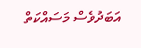އަބަދުވެސް މަސައްކަތް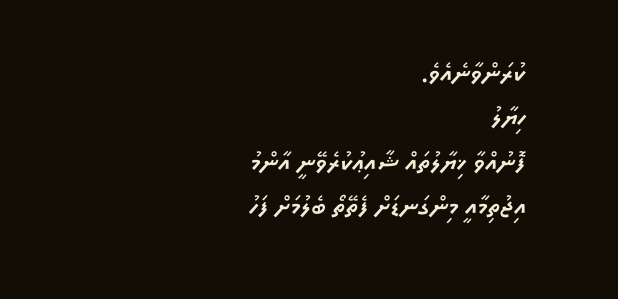ކުރަންވާނެއެވެ.
ހިޔާލު
ފޮނުއްވާ ޚިޔާލުތައް ޝާއިޢުކުރެވޭނީ އާންމު އިޖުތިމާއީ މިންގަނޑަށް ފެތޭތޯ ބެލުމަށް ފަހު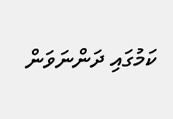ކަމުގައި ދަންނަވަން